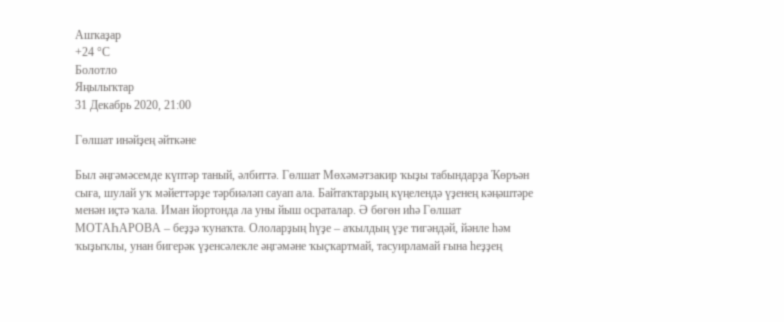Ашҡаҙар
+24 °С
Болотло
Яңылыҡтар
31 Декабрь 2020, 21:00

Гөлшат инәйҙең әйткәне

Был әңгәмәсемде күптәр таный, әлбиттә. Гөлшат Мөхәмәтзакир ҡыҙы табындарҙа Ҡөръән сыға, шулай уҡ мәйеттәрҙе тәрбиәләп сауап ала. Байтаҡтарҙың күңелендә үҙенең кәңәштәре менән иҫтә ҡала. Иман йортонда ла уны йыш осраталар. Ә бөгөн иһә Гөлшат МОТАҺАРОВА – беҙҙә ҡунаҡта. Ололарҙың һүҙе – аҡылдың үҙе тигәндәй, йәнле һәм ҡыҙыҡлы, унан бигерәк үҙенсәлекле әңгәмәне ҡыҫҡартмай, тасуирламай ғына һеҙҙең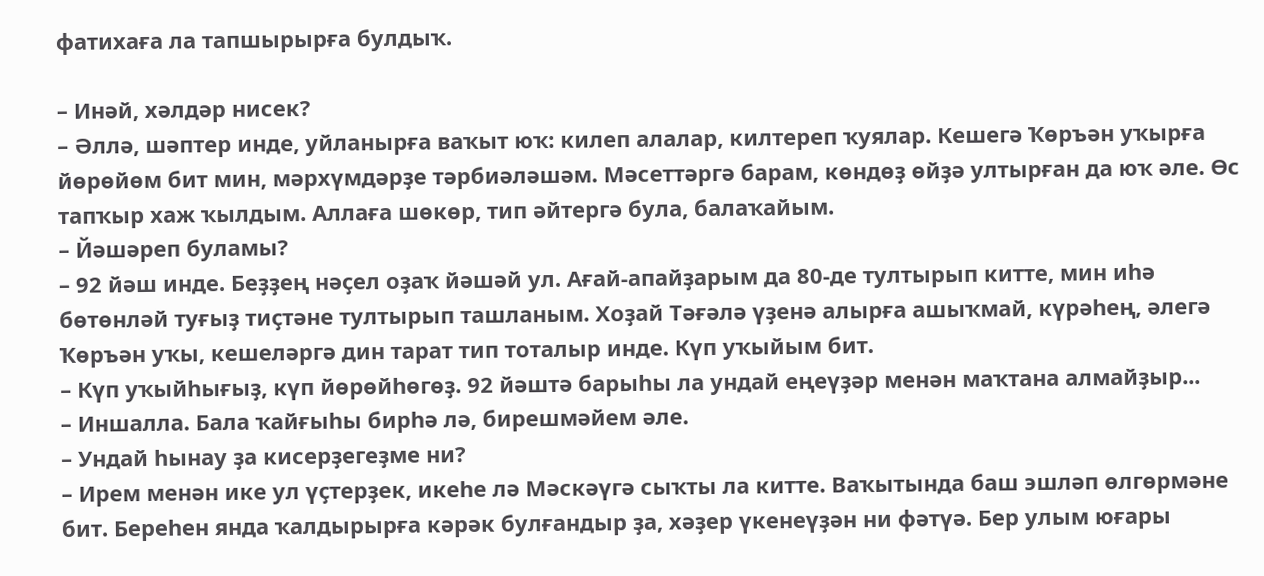фатихаға ла тапшырырға булдыҡ.

– Инәй, хәлдәр нисек?
– Әллә, шәптер инде, уйланырға ваҡыт юҡ: килеп алалар, килтереп ҡуялар. Кешегә Ҡөръән уҡырға йөрөйөм бит мин, мәрхүмдәрҙе тәрбиәләшәм. Мәсеттәргә барам, көндөҙ өйҙә ултырған да юҡ әле. Өс тапҡыр хаж ҡылдым. Аллаға шөкөр, тип әйтергә була, балаҡайым.
– Йәшәреп буламы?
– 92 йәш инде. Беҙҙең нәҫел оҙаҡ йәшәй ул. Ағай-апайҙарым да 80-де тултырып китте, мин иһә бөтөнләй туғыҙ тиҫтәне тултырып ташланым. Хоҙай Тәғәлә үҙенә алырға ашыҡмай, күрәһең, әлегә Ҡөръән уҡы, кешеләргә дин тарат тип тоталыр инде. Күп уҡыйым бит.
– Күп уҡыйһығыҙ, күп йөрөйһөгөҙ. 92 йәштә барыһы ла ундай еңеүҙәр менән маҡтана алмайҙыр...
– Иншалла. Бала ҡайғыһы бирһә лә, бирешмәйем әле.
– Ундай һынау ҙа кисерҙегеҙме ни?
– Ирем менән ике ул үҫтерҙек, икеһе лә Мәскәүгә сыҡты ла китте. Ваҡытында баш эшләп өлгөрмәне бит. Береһен янда ҡалдырырға кәрәк булғандыр ҙа, хәҙер үкенеүҙән ни фәтүә. Бер улым юғары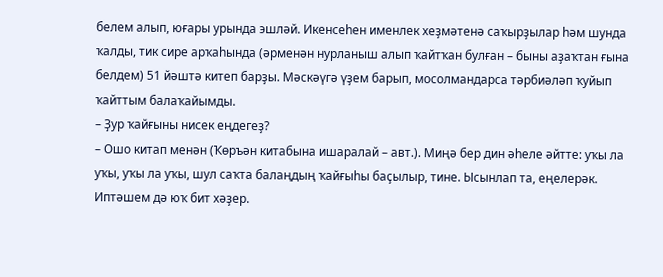белем алып, юғары урында эшләй. Икенсеһен именлек хеҙмәтенә саҡырҙылар һәм шунда ҡалды, тик сире арҡаһында (әрменән нурланыш алып ҡайтҡан булған – быны аҙаҡтан ғына белдем) 51 йәштә китеп барҙы. Мәскәүгә үҙем барып, мосолмандарса тәрбиәләп ҡуйып ҡайттым балаҡайымды.
– Ҙур ҡайғыны нисек еңдегеҙ?
– Ошо китап менән (Ҡөръән китабына ишаралай – авт.). Миңә бер дин әһеле әйтте: уҡы ла уҡы, уҡы ла уҡы, шул саҡта балаңдың ҡайғыһы баҫылыр, тине. Ысынлап та, еңелерәк. Иптәшем дә юҡ бит хәҙер.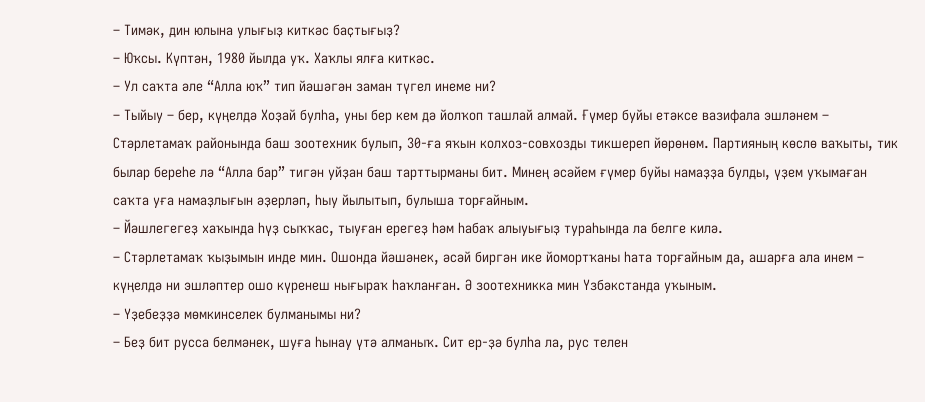– Тимәк, дин юлына улығыҙ киткәс баҫтығыҙ?
– Юҡсы. Күптән, 1980 йылда уҡ. Хаҡлы ялға киткәс.
– Ул саҡта әле “Алла юҡ” тип йәшәгән заман түгел инеме ни?
– Тыйыу – бер, күңелдә Хоҙай булһа, уны бер кем дә йолҡоп ташлай алмай. Ғүмер буйы етәксе вазифала эшләнем – Стәрлетамаҡ районында баш зоотехник булып, 30-ға яҡын колхоз-совхозды тикшереп йөрөнөм. Партияның көслө ваҡыты, тик былар береһе лә “Алла бар” тигән уйҙан баш тарттырманы бит. Минең әсәйем ғүмер буйы намаҙҙа булды, үҙем уҡымаған саҡта уға намаҙлығын әҙерләп, һыу йылытып, булыша торғайным.
– Йәшлегегеҙ хаҡында һүҙ сыҡҡас, тыуған ерегеҙ һәм һабаҡ алыуығыҙ тураһында ла белге килә.
– Стәрлетамаҡ ҡыҙымын инде мин. Ошонда йәшәнек, әсәй биргән ике йомортҡаны һата торғайным да, ашарға ала инем – күңелдә ни эшләптер ошо күренеш нығыраҡ һаҡланған. Ә зоотехникка мин Үзбәкстанда уҡыным.
– Үҙебеҙҙә мөмкинселек булманымы ни?
– Беҙ бит русса белмәнек, шуға һынау үтә алманыҡ. Сит ер-ҙә булһа ла, рус телен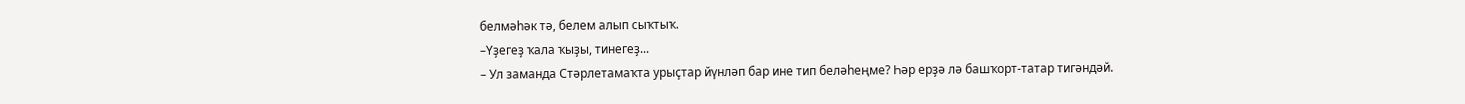белмәһәк тә, белем алып сыҡтыҡ.
–Үҙегеҙ ҡала ҡыҙы, тинегеҙ...
– Ул заманда Стәрлетамаҡта урыҫтар йүнләп бар ине тип беләһеңме? Һәр ерҙә лә башҡорт-татар тигәндәй.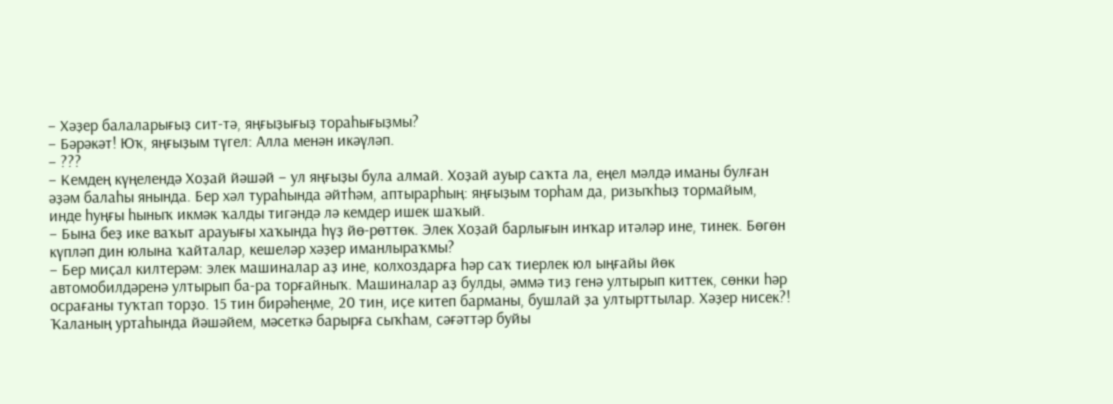– Хәҙер балаларығыҙ сит-тә, яңғыҙығыҙ тораһығыҙмы?
– Бәрәкәт! Юҡ, яңғыҙым түгел: Алла менән икәүләп.
– ???
– Кемдең күңелендә Хоҙай йәшәй – ул яңғыҙы була алмай. Хоҙай ауыр саҡта ла, еңел мәлдә иманы булған әҙәм балаһы янында. Бер хәл тураһында әйтһәм, аптырарһың: яңғыҙым торһам да, ризыҡһыҙ тормайым, инде һуңғы һыныҡ икмәк ҡалды тигәндә лә кемдер ишек шаҡый.
– Бына беҙ ике ваҡыт арауығы хаҡында һүҙ йө-рөттөк. Элек Хоҙай барлығын инҡар итәләр ине, тинек. Бөгөн күпләп дин юлына ҡайталар, кешеләр хәҙер иманлыраҡмы?
– Бер миҫал килтерәм: элек машиналар аҙ ине, колхоздарға һәр саҡ тиерлек юл ыңғайы йөк автомобилдәренә ултырып ба-ра торғайныҡ. Машиналар аҙ булды, әммә тиҙ генә ултырып киттек, сөнки һәр осрағаны туҡтап торҙо. 15 тин бирәһеңме, 20 тин, иҫе китеп барманы, бушлай ҙа ултырттылар. Хәҙер нисек?! Ҡаланың уртаһында йәшәйем, мәсеткә барырға сыҡһам, сәғәттәр буйы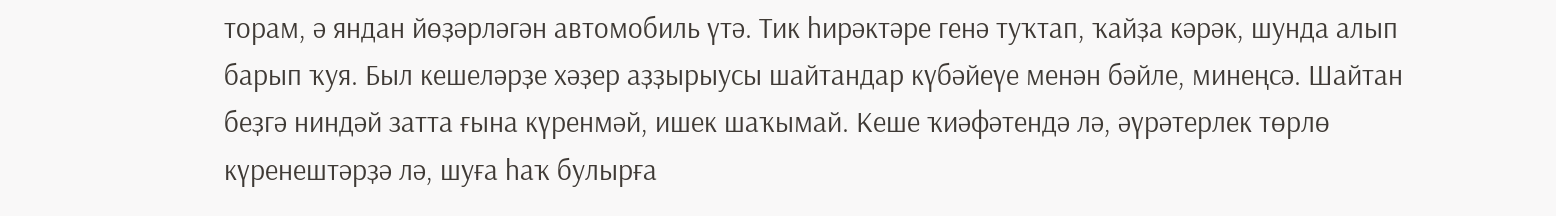торам, ә яндан йөҙәрләгән автомобиль үтә. Тик һирәктәре генә туҡтап, ҡайҙа кәрәк, шунда алып барып ҡуя. Был кешеләрҙе хәҙер аҙҙырыусы шайтандар күбәйеүе менән бәйле, минеңсә. Шайтан беҙгә ниндәй затта ғына күренмәй, ишек шаҡымай. Кеше ҡиәфәтендә лә, әүрәтерлек төрлө күренештәрҙә лә, шуға һаҡ булырға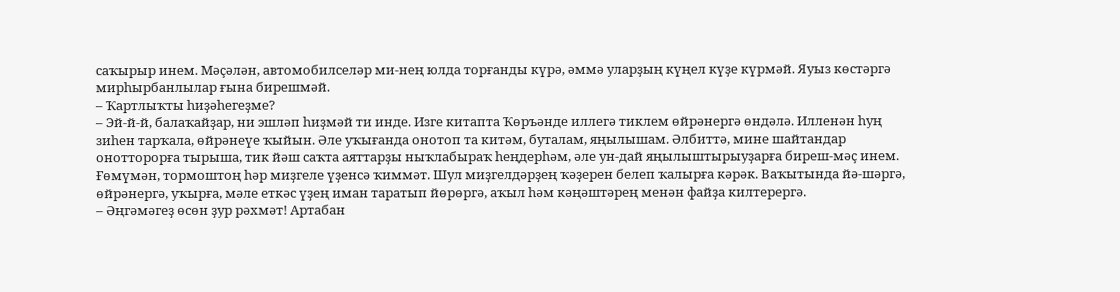саҡырыр инем. Мәҫәлән, автомобилселәр ми-нең юлда торғанды күрә, әммә уларҙың күңел күҙе күрмәй. Яуыз көстәргә мирһырбанлылар ғына бирешмәй.
– Ҡартлыҡты һиҙәһегеҙме?
– Эй-й-й, балаҡайҙар, ни эшләп һиҙмәй ти инде. Изге китапта Ҡөръәнде иллегә тиклем өйрәнергә өндәлә. Илленән һуң зиһен тарҡала, өйрәнеүе ҡыйын. Әле уҡығанда онотоп та китәм, буталам, яңылышам. Әлбиттә, мине шайтандар онотторорға тырыша, тик йәш саҡта аяттарҙы ныҡлабыраҡ һеңдерһәм, әле ун-дай яңылыштырыуҙарға биреш-мәҫ инем. Ғөмүмән, тормоштоң һәр миҙгеле үҙенсә ҡиммәт. Шул миҙгелдәрҙең ҡәҙерен белеп ҡалырға кәрәк. Ваҡытында йә-шәргә, өйрәнергә, уҡырға, мәле еткәс үҙең иман таратып йөрөргә, аҡыл һәм кәңәштәрең менән файҙа килтерергә.
– Әңгәмәгеҙ өсөн ҙур рәхмәт! Артабан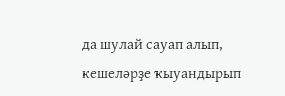да шулай сауап алып, кешеләрҙе ҡыуандырып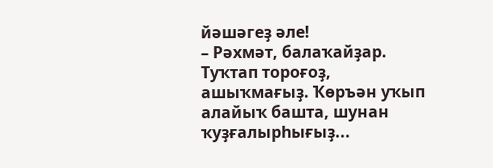йәшәгеҙ әле!
– Рәхмәт, балаҡайҙар. Туҡтап тороғоҙ, ашыҡмағыҙ. Ҡөръән уҡып алайыҡ башта, шунан ҡуҙғалырһығыҙ...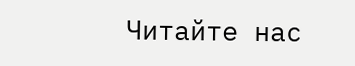Читайте нас